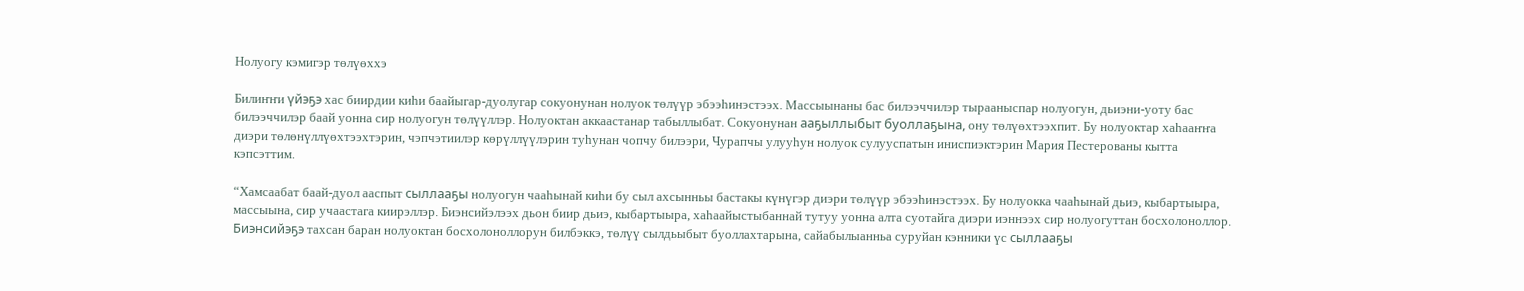Нолуогу кэмигэр төлүөххэ

Билиҥҥи үйэҕэ хас биирдии киһи баайыгар-дуолугар сокуонунан нолуок төлүүр эбээһинэстээх. Массыынаны бас билээччилэр тырааныспар нолуогун, дьиэни-уоту бас билээччилэр баай уонна сир нолуогун төлүүллэр. Нолуоктан аккаастанар табыллыбат. Сокуонунан ааҕыллыбыт буоллаҕына, ону төлүөхтээхпит. Бу нолуоктар хаһааҥҥа диэри төлөнүллүөхтээхтэрин, чэпчэтиилэр көрүллүүлэрин туһунан чопчу билээри, Чурапчы улууһун нолуок сулууспатын иниспиэктэрин Мария Пестерованы кытта кэпсэттим.

“Хамсаабат баай-дуол ааспыт сыллааҕы нолуогун чааһынай киһи бу сыл ахсынньы бастакы күнүгэр диэри төлүүр эбээһинэстээх. Бу нолуокка чааһынай дьиэ, кыбартыыра, массыына, сир учаастага киирэллэр. Биэнсийэлээх дьон биир дьиэ, кыбартыыра, хаһаайыстыбаннай тутуу уонна алта суотайга диэри иэннээх сир нолуогуттан босхолоноллор. Биэнсийэҕэ тахсан баран нолуоктан босхолоноллорун билбэккэ, төлүү сылдьыбыт буоллахтарына, сайабылыанньа суруйан кэнники үс сыллааҕы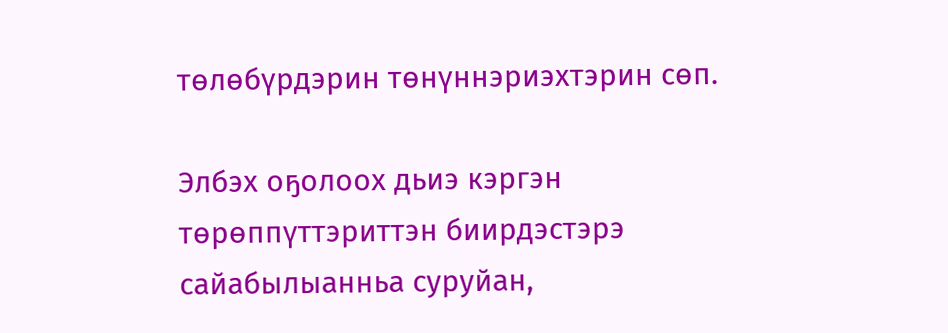төлөбүрдэрин төнүннэриэхтэрин сөп.

Элбэх оҕолоох дьиэ кэргэн төрөппүттэриттэн биирдэстэрэ сайабылыанньа суруйан,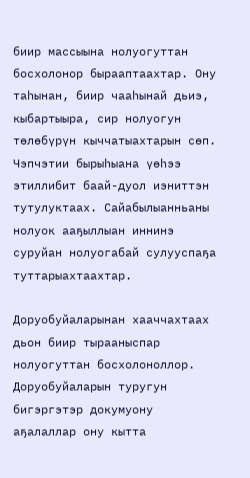биир массыына нолуогуттан босхолонор бырааптаахтар. Ону таһынан, биир чааһынай дьиэ, кыбартыыра, сир нолуогун төлөбүрүн кыччатыахтарын сөп. Чэпчэтии бырыһыана үөһээ этиллибит баай-дуол иэниттэн тутулуктаах. Сайабылыанньаны нолуок ааҕыллыан иннинэ суруйан нолуогабай сулууспаҕа туттарыахтаахтар.

Доруобуйаларынан хааччахтаах дьон биир тырааныспар нолуогуттан босхолоноллор. Доруобуйаларын туругун бигэргэтэр докумуону аҕалаллар ону кытта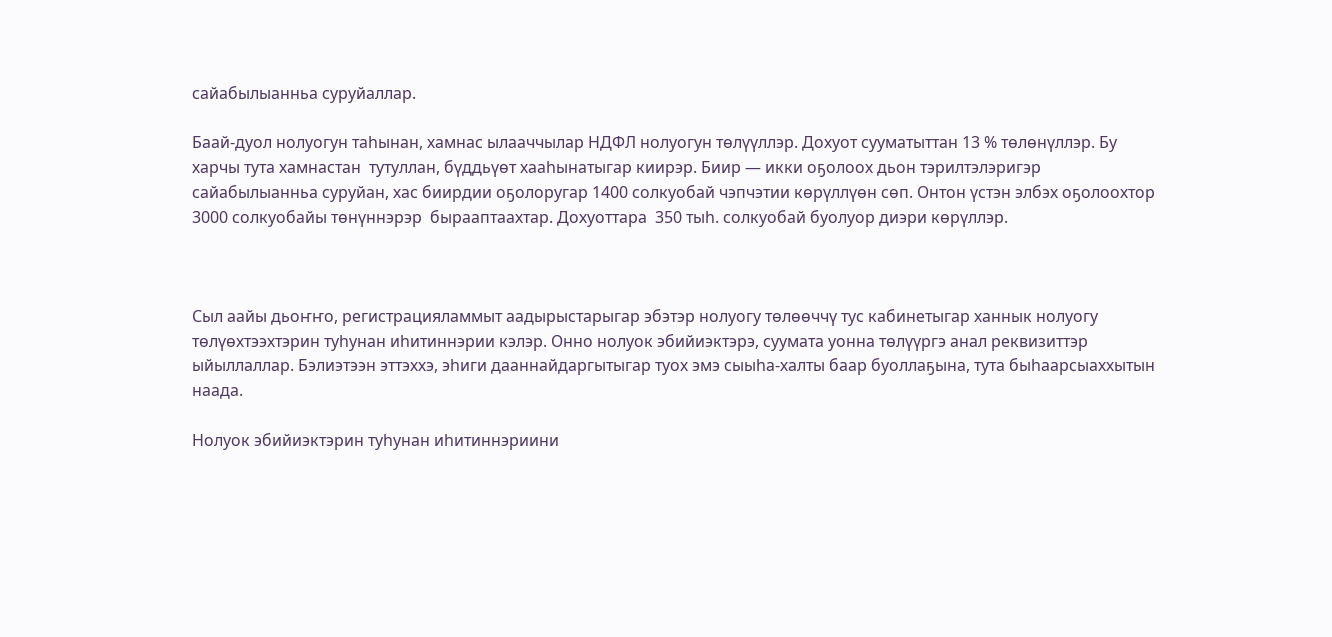сайабылыанньа суруйаллар.

Баай-дуол нолуогун таһынан, хамнас ылааччылар НДФЛ нолуогун төлүүллэр. Дохуот сууматыттан 13 % төлөнүллэр. Бу харчы тута хамнастан  тутуллан, бүддьүөт хааһынатыгар киирэр. Биир — икки оҕолоох дьон тэрилтэлэригэр сайабылыанньа суруйан, хас биирдии оҕолоругар 1400 солкуобай чэпчэтии көрүллүөн сөп. Онтон үстэн элбэх оҕолоохтор 3000 солкуобайы төнүннэрэр  бырааптаахтар. Дохуоттара  350 тыһ. солкуобай буолуор диэри көрүллэр.



Сыл аайы дьоҥҥо, регистрацияламмыт аадырыстарыгар эбэтэр нолуогу төлөөччү тус кабинетыгар ханнык нолуогу төлүөхтээхтэрин туһунан иһитиннэрии кэлэр. Онно нолуок эбийиэктэрэ, суумата уонна төлүүргэ анал реквизиттэр ыйыллаллар. Бэлиэтээн эттэххэ, эһиги дааннайдаргытыгар туох эмэ сыыһа-халты баар буоллаҕына, тута быһаарсыаххытын наада.

Нолуок эбийиэктэрин туһунан иһитиннэриини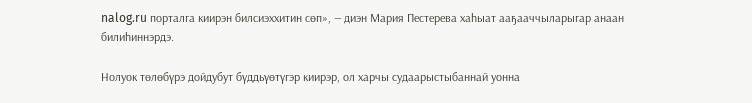nalog.ru порталга киирэн билсиэххитин сөп», — диэн Мария Пестерева хаһыат ааҕааччыларыгар анаан билиһиннэрдэ.

Нолуок төлөбүрэ дойдубут бүддьүөтүгэр киирэр, ол харчы судаарыстыбаннай уонна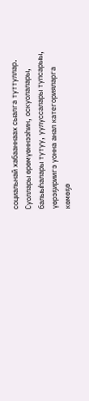социальнай хабааннаах сыалга туттуллар. Суоллары өрөмүөннээһин, оскуолалары, балыыһалары тутуу, уулуссалары тупсарыы, үөрэҕириигэ уонна анал категорияларга көмөҕө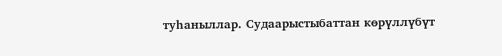туһаныллар. Судаарыстыбаттан көрүллүбүт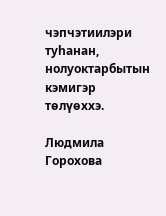чэпчэтиилэри туһанан, нолуоктарбытын кэмигэр төлүөххэ.

Людмила Горохова